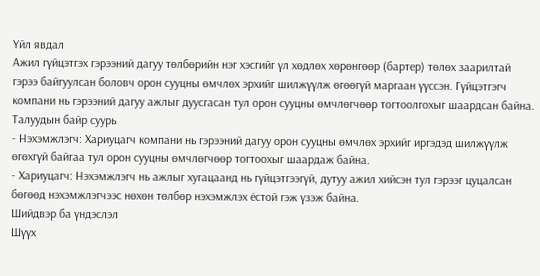Үйл явдал
Ажил гүйцэтгэх гэрээний дагуу төлбөрийн нэг хэсгийг үл хөдлөх хөрөнгөөр (бартер) төлөх заарилтай гэрээ байгуулсан боловч орон сууцны өмчлөх эрхийг шилжүүлж өгөөгүй маргаан үүссэн. Гүйцэтгэгч компани нь гэрээний дагуу ажлыг дуусгасан тул орон сууцны өмчлөгчөөр тогтоолгохыг шаардсан байна.
Талуудын байр суурь
- Нэхэмжлэгч: Хариуцагч компани нь гэрээний дагуу орон сууцны өмчлөх эрхийг иргэдэд шилжүүлж өгөхгүй байгаа тул орон сууцны өмчлөгчөөр тогтоохыг шаардаж байна.
- Хариуцагч: Нэхэмжлэгч нь ажлыг хугацаанд нь гүйцэтгээгүй, дутуу ажил хийсэн тул гэрээг цуцалсан бөгөөд нэхэмжлэгчээс нөхөн төлбөр нэхэмжлэх ёстой гэж үзэж байна.
Шийдвэр ба үндэслэл
Шүүх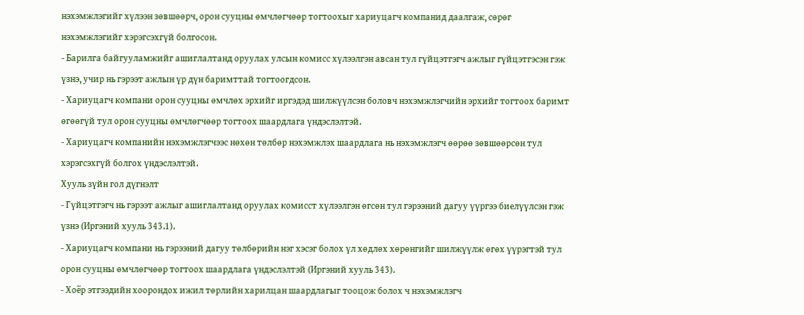нэхэмжлэгийг хүлээн зөвшөөрч, орон сууцны өмчлөгчөөр тогтоохыг хариуцагч компанид даалгаж, сөрөг нэхэмжлэгийг хэрэгсэхгүй болгосон.
- Барилга байгууламжийг ашиглалтанд оруулах улсын комисс хүлээлгэн авсан тул гүйцэтгэгч ажлыг гүйцэтгэсэн гэж үзнэ, учир нь гэрээт ажлын үр дүн баримттай тогтоогдсон.
- Хариуцагч компани орон сууцны өмчлөх эрхийг иргэдэд шилжүүлсэн боловч нэхэмжлэгчийн эрхийг тогтоох баримт өгөөгүй тул орон сууцны өмчлөгчөөр тогтоох шаардлага үндэслэлтэй.
- Хариуцагч компанийн нэхэмжлэгчээс нөхөн төлбөр нэхэмжлэх шаардлага нь нэхэмжлэгч өөрөө зөвшөөрсөн тул хэрэгсэхгүй болгох үндэслэлтэй.
Хууль зүйн гол дүгнэлт
- Гүйцэтгэгч нь гэрээт ажлыг ашиглалтанд оруулах комисст хүлээлгэн өгсөн тул гэрээний дагуу үүргээ биелүүлсэн гэж үзнэ (Иргэний хууль 343.1).
- Хариуцагч компани нь гэрээний дагуу төлбөрийн нэг хэсэг болох үл хөдлөх хөрөнгийг шилжүүлж өгөх үүрэгтэй тул орон сууцны өмчлөгчөөр тогтоох шаардлага үндэслэлтэй (Иргэний хууль 343).
- Хоёр этгээдийн хоорондох ижил төрлийн харилцан шаардлагыг тооцож болох ч нэхэмжлэгч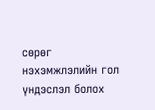сөрөг нэхэмжлэлийн гол үндэслэл болох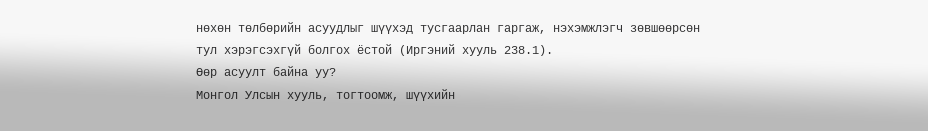нөхөн төлбөрийн асуудлыг шүүхэд тусгаарлан гаргаж, нэхэмжлэгч зөвшөөрсөн тул хэрэгсэхгүй болгох ёстой (Иргэний хууль 238.1).
Өөр асуулт байна уу?
Монгол Улсын хууль, тогтоомж, шүүхийн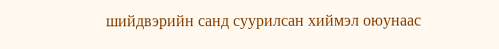шийдвэрийн санд суурилсан хиймэл оюунаас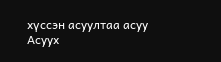хүссэн асуултаа асуу
Асуух